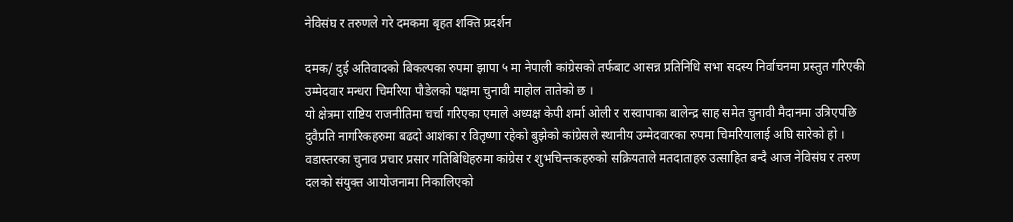नेविसंघ र तरुणले गरे दमकमा बृहत शक्ति प्रदर्शन

दमक/ दुई अतिवादको बिकल्पका रुपमा झापा ५ मा नेपाली कांग्रेसको तर्फबाट आसन्न प्रतिनिधि सभा सदस्य निर्वाचनमा प्रस्तुत गरिएकी उम्मेदवार मन्धरा चिमरिया पौडेलको पक्षमा चुनावी माहोल तातेको छ ।
यो क्षेत्रमा राष्टिय राजनीतिमा चर्चा गरिएका एमाले अध्यक्ष केपी शर्मा ओली र रास्वापाका बालेन्द्र साह समेत चुनावी मैदानमा उत्रिएपछि दुवैप्रति नागरिकहरुमा बढदो आशंका र वितृष्णा रहेको बुझेको कांग्रेसले स्थानीय उम्मेदवारका रुपमा चिमरियालाई अघि सारेको हो ।
वडास्तरका चुनाव प्रचार प्रसार गतिबिधिहरुमा कांग्रेस र शुभचिन्तकहरुको सक्रियताले मतदाताहरु उत्साहित बन्दै आज नेविसंघ र तरुण दलको संयुक्त आयोजनामा निकालिएको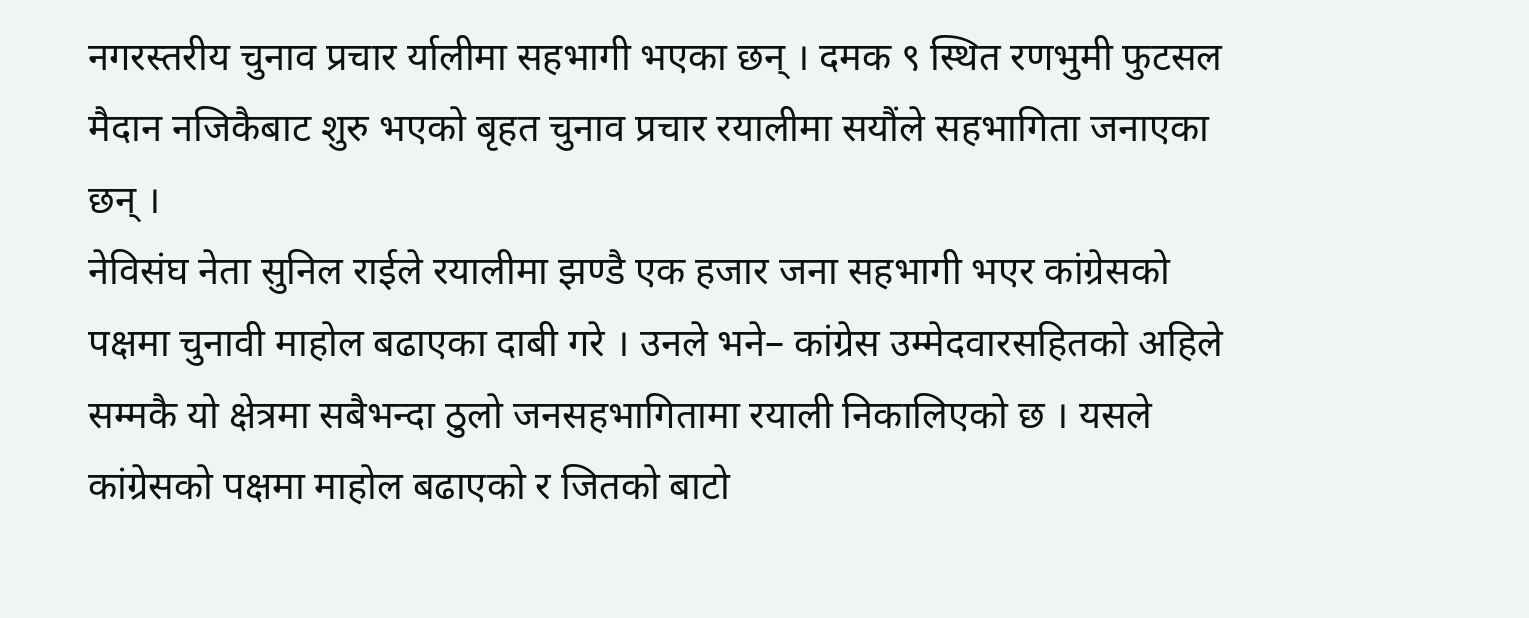नगरस्तरीय चुनाव प्रचार र्यालीमा सहभागी भएका छन् । दमक ९ स्थित रणभुमी फुटसल मैदान नजिकैबाट शुरु भएको बृहत चुनाव प्रचार रयालीमा सयौंले सहभागिता जनाएका छन् ।
नेविसंघ नेता सुनिल राईले रयालीमा झण्डै एक हजार जना सहभागी भएर कांग्रेसको पक्षमा चुनावी माहोल बढाएका दाबी गरे । उनले भने– कांग्रेस उम्मेदवारसहितको अहिले सम्मकै यो क्षेत्रमा सबैभन्दा ठुलो जनसहभागितामा रयाली निकालिएको छ । यसले कांग्रेसको पक्षमा माहोल बढाएको र जितको बाटो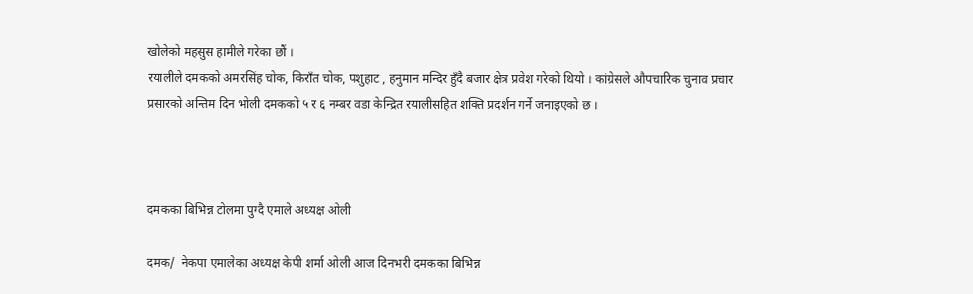खोलेको महसुस हामीले गरेका छौं ।
रयालीले दमकको अमरसिंह चोक, किराँत चोक, पशुहाट , हनुमान मन्दिर हुँदै बजार क्षेत्र प्रवेश गरेको थियो । कांग्रेसले औपचारिक चुनाव प्रचार प्रसारको अन्तिम दिन भोली दमकको ५ र ६ नम्बर वडा केन्द्रित रयालीसहित शक्ति प्रदर्शन गर्ने जनाइएको छ ।



दमकका बिभिन्न टोलमा पुग्दै एमाले अध्यक्ष ओली

दमक/  नेकपा एमालेका अध्यक्ष केपी शर्मा ओली आज दिनभरी दमकका बिभिन्न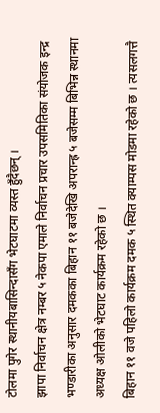टोलमा पुगेर स्थानीयबासिन्दासँग भेटघाटमा व्यस्त हुँदैछन् ।
झापा निर्वाचन क्षेत्र नम्बर ५ नेकपा एमाले निर्वाचन प्रचार उपसमितिका संयोजक इन्द्र भण्डारीका अनुसार दमकका बिहान ११ बजेदेखि अपरान्ह्र ५ बजेसम्म बिभिन्न स्थानमा अध्यक्ष ओलीको भेटघाट कार्यक्रम रहेको छ ।
बिहान ११ वजे पहिलो कार्यक्रम दमक ५ स्थित क्याम्पस मोडमा रहेको छ । त्यसलगत्तै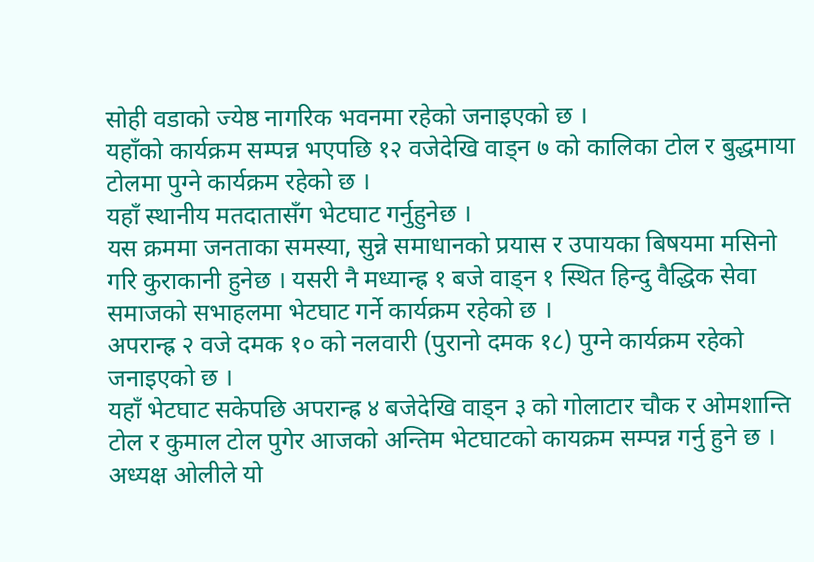सोही वडाको ज्येष्ठ नागरिक भवनमा रहेको जनाइएको छ ।
यहाँको कार्यक्रम सम्पन्न भएपछि १२ वजेदेखि वाड्न ७ को कालिका टोल र बुद्धमाया टोलमा पुग्ने कार्यक्रम रहेको छ ।
यहाँ स्थानीय मतदातासँग भेटघाट गर्नुहुनेछ ।
यस क्रममा जनताका समस्या, सुन्ने समाधानको प्रयास र उपायका बिषयमा मसिनो गरि कुराकानी हुनेछ । यसरी नै मध्यान्ह्र १ बजे वाड्न १ स्थित हिन्दु वैद्धिक सेवा समाजको सभाहलमा भेटघाट गर्ने कार्यक्रम रहेको छ ।
अपरान्ह्र २ वजे दमक १० को नलवारी (पुरानो दमक १८) पुग्ने कार्यक्रम रहेको जनाइएको छ ।
यहाँ भेटघाट सकेपछि अपरान्ह्र ४ बजेदेखि वाड्न ३ को गोलाटार चौक र ओमशान्ति टोल र कुमाल टोल पुगेर आजको अन्तिम भेटघाटको कायक्रम सम्पन्न गर्नु हुने छ ।
अध्यक्ष ओलीले यो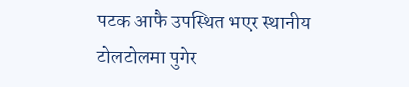पटक आफै उपस्थित भएर स्थानीय टोलटोलमा पुगेर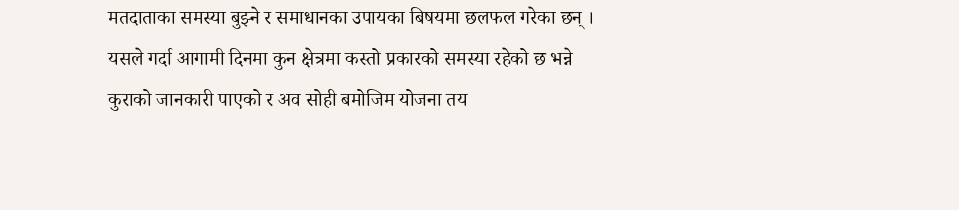मतदाताका समस्या बुझ्ने र समाधानका उपायका बिषयमा छलफल गरेका छन् ।
यसले गर्दा आगामी दिनमा कुन क्षेत्रमा कस्तो प्रकारको समस्या रहेको छ भन्ने कुराको जानकारी पाएको र अव सोही बमोजिम योजना तय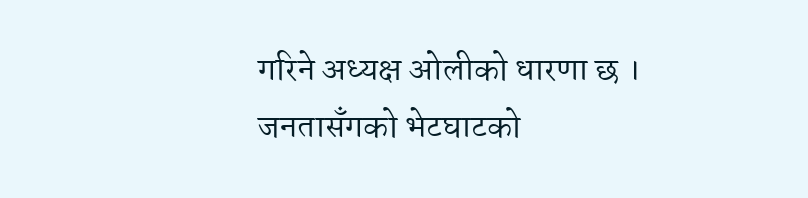गरिने अध्यक्ष ओलीको धारणा छ ।
जनतासँगको भेटघाटको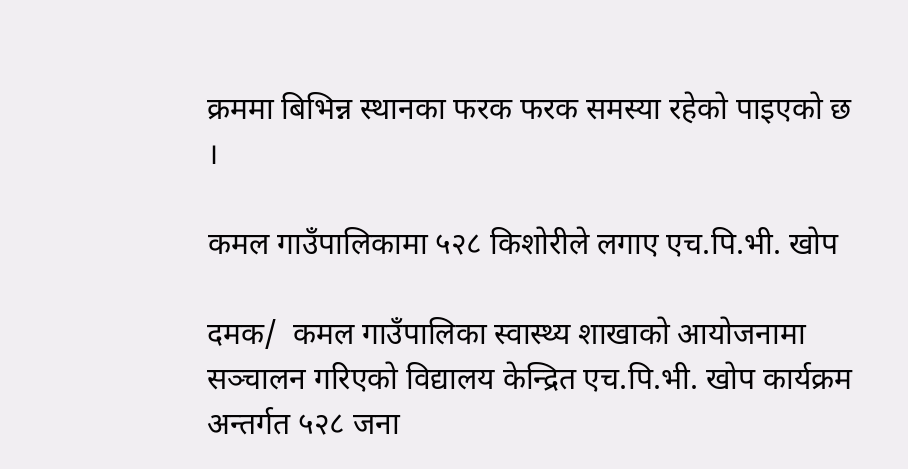क्रममा बिभिन्न स्थानका फरक फरक समस्या रहेको पाइएको छ ।

कमल गाउँपालिकामा ५२८ किशोरीले लगाए एच.पि.भी. खोप

दमक/  कमल गाउँपालिका स्वास्थ्य शाखाको आयोजनामा सञ्चालन गरिएको विद्यालय केन्द्रित एच.पि.भी. खोप कार्यक्रम अन्तर्गत ५२८ जना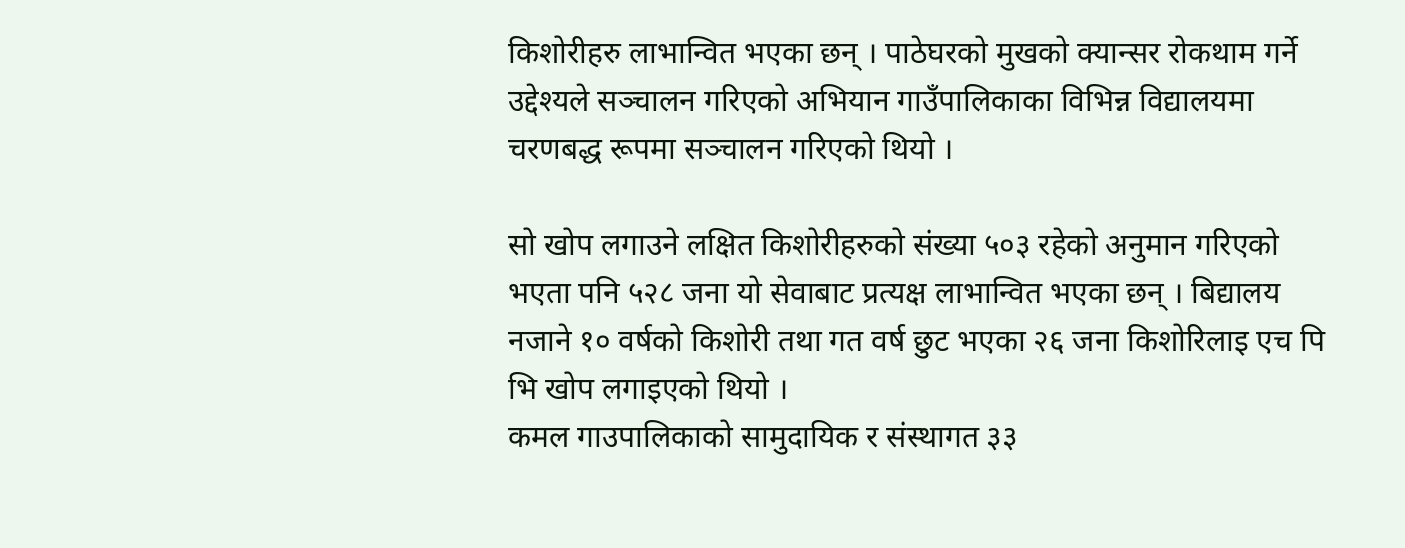किशोरीहरु लाभान्वित भएका छन् । पाठेघरको मुखको क्यान्सर रोकथाम गर्ने उद्देश्यले सञ्चालन गरिएको अभियान गाउँपालिकाका विभिन्न विद्यालयमा चरणबद्ध रूपमा सञ्चालन गरिएको थियो ।

सो खोप लगाउने लक्षित किशोरीहरुको संख्या ५०३ रहेको अनुमान गरिएको भएता पनि ५२८ जना यो सेवाबाट प्रत्यक्ष लाभान्वित भएका छन् । बिद्यालय नजाने १० वर्षको किशोरी तथा गत वर्ष छुट भएका २६ जना किशोरिलाइ एच पि भि खोप लगाइएको थियो ।
कमल गाउपालिकाको सामुदायिक र संस्थागत ३३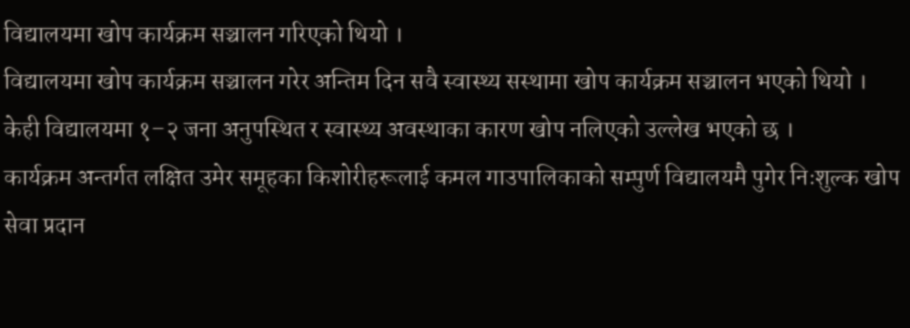विद्यालयमा खोप कार्यक्रम सञ्चालन गरिएको थियो ।
विद्यालयमा खोप कार्यक्रम सञ्चालन गरेर अन्तिम दिन सवै स्वास्थ्य सस्थामा खोप कार्यक्रम सञ्चालन भएको थियो । केही विद्यालयमा १–२ जना अनुपस्थित र स्वास्थ्य अवस्थाका कारण खोप नलिएको उल्लेख भएको छ ।
कार्यक्रम अन्तर्गत लक्षित उमेर समूहका किशोरीहरूलाई कमल गाउपालिकाको सम्पुर्ण विद्यालयमै पुगेर निःशुल्क खोप सेवा प्रदान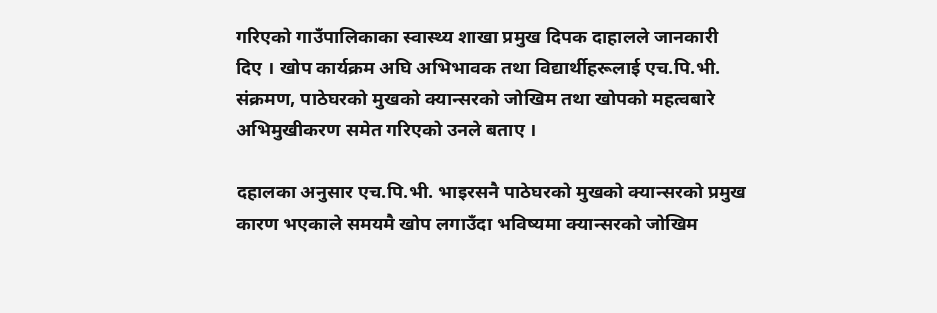गरिएको गाउँपालिकाका स्वास्थ्य शाखा प्रमुख दिपक दाहालले जानकारी दिए । खोप कार्यक्रम अघि अभिभावक तथा विद्यार्थीहरूलाई एच.पि.भी. संक्रमण, पाठेघरको मुखको क्यान्सरको जोखिम तथा खोपको महत्वबारे अभिमुखीकरण समेत गरिएको उनले बताए ।

दहालका अनुसार एच.पि.भी. भाइरसनै पाठेघरको मुखको क्यान्सरको प्रमुख कारण भएकाले समयमै खोप लगाउँदा भविष्यमा क्यान्सरको जोखिम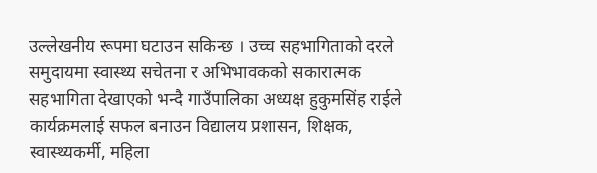उल्लेखनीय रूपमा घटाउन सकिन्छ । उच्च सहभागिताको दरले समुदायमा स्वास्थ्य सचेतना र अभिभावकको सकारात्मक सहभागिता देखाएको भन्दै गाउँपालिका अध्यक्ष हुकुमसिंह राईले कार्यक्रमलाई सफल बनाउन विद्यालय प्रशासन, शिक्षक, स्वास्थ्यकर्मी, महिला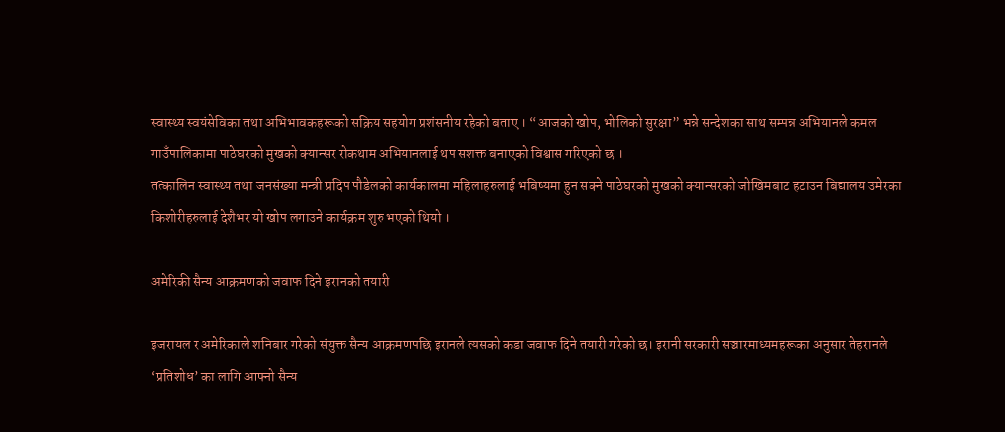स्वास्थ्य स्वयंसेविका तथा अभिभावकहरूको सक्रिय सहयोग प्रशंसनीय रहेको बताए । “आजको खोप, भोलिको सुरक्षा” भन्ने सन्देशका साथ सम्पन्न अभियानले कमल गाउँपालिकामा पाठेघरको मुखको क्यान्सर रोकथाम अभियानलाई थप सशक्त बनाएको विश्वास गरिएको छ ।
तत्कालिन स्वास्थ्य तथा जनसंख्या मन्त्री प्रदिप पौडेलको कार्यकालमा महिलाहरुलाई भबिष्यमा हुन सक्ने पाठेघरको मुखको क्यान्सरको जोखिमबाट हटाउन बिद्यालय उमेरका किशोरीहरुलाई देशैभर यो खोप लगाउने कार्यक्रम शुरु भएको थियो ।

अमेरिकी सैन्य आक्रमणको जवाफ दिने इरानको तयारी

इजरायल र अमेरिकाले शनिबार गरेको संयुक्त सैन्य आक्रमणपछि इरानले त्यसको कडा जवाफ दिने तयारी गरेको छ। इरानी सरकारी सञ्चारमाध्यमहरूका अनुसार तेहरानले ‘प्रतिशोध’ का लागि आफ्नो सैन्य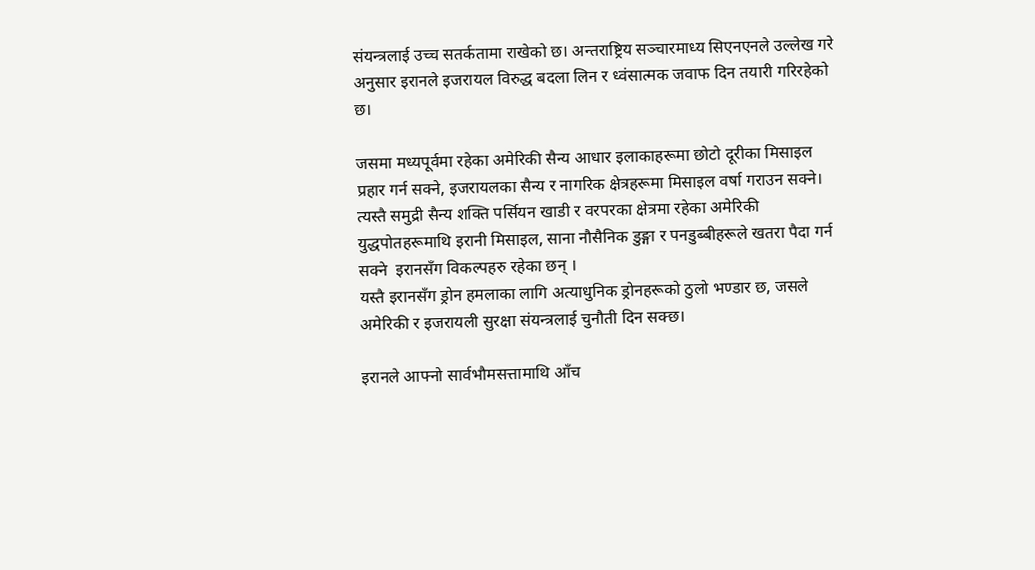संयन्त्रलाई उच्च सतर्कतामा राखेको छ। अन्तराष्ट्रिय सञ्चारमाध्य सिएनएनले उल्लेख गरे अनुसार इरानले इजरायल विरुद्ध बदला लिन र ध्वंसात्मक जवाफ दिन तयारी गरिरहेको छ।

जसमा मध्यपूर्वमा रहेका अमेरिकी सैन्य आधार इलाकाहरूमा छोटो दूरीका मिसाइल प्रहार गर्न सक्ने, इजरायलका सैन्य र नागरिक क्षेत्रहरूमा मिसाइल वर्षा गराउन सक्ने। त्यस्तै समुद्री सैन्य शक्ति पर्सियन खाडी र वरपरका क्षेत्रमा रहेका अमेरिकी युद्धपोतहरूमाथि इरानी मिसाइल, साना नौसैनिक डुङ्गा र पनडुब्बीहरूले खतरा पैदा गर्न सक्ने  इरानसँग विकल्पहरु रहेका छन् ।
यस्तै इरानसँग ड्रोन हमलाका लागि अत्याधुनिक ड्रोनहरूको ठुलो भण्डार छ, जसले अमेरिकी र इजरायली सुरक्षा संयन्त्रलाई चुनौती दिन सक्छ।

इरानले आफ्नो सार्वभौमसत्तामाथि आँच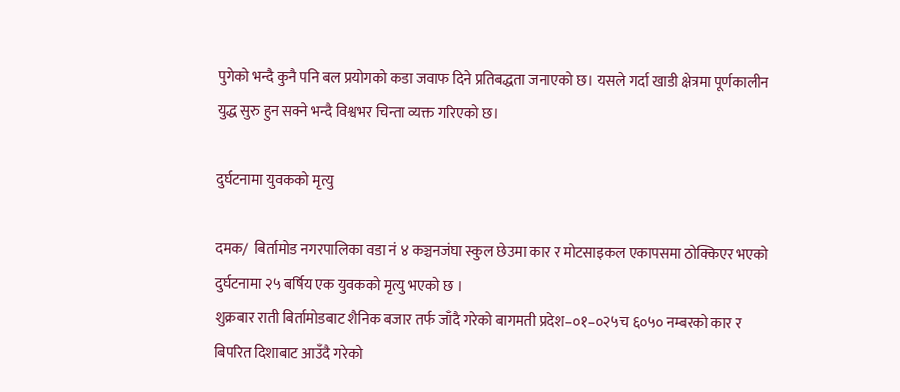पुगेको भन्दै कुनै पनि बल प्रयोगको कडा जवाफ दिने प्रतिबद्धता जनाएको छ। यसले गर्दा खाडी क्षेत्रमा पूर्णकालीन युद्ध सुरु हुन सक्ने भन्दै विश्वभर चिन्ता व्यक्त गरिएको छ।

दुर्घटनामा युवकको मृत्यु

दमक/  बिर्तामोड नगरपालिका वडा नं ४ कञ्चनजंघा स्कुल छेउमा कार र मोटसाइकल एकापसमा ठोक्किएर भएको दुर्घटनामा २५ बर्षिय एक युवकको मृत्यु भएको छ ।
शुक्रबार राती बिर्तामोडबाट शैनिक बजार तर्फ जाँदै गरेको बागमती प्रदेश–०१–०२५च ६०५० नम्बरको कार र बिपरित दिशाबाट आउँदै गरेको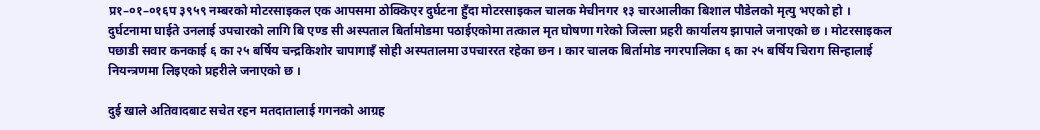प्र१–०१–०१६प ३९५९ नम्बरको मोटरसाइकल एक आपसमा ठोक्किएर दुर्घटना हुँदा मोटरसाइकल चालक मेचीनगर १३ चारआलीका बिशाल पौडेलको मृत्यु भएको हो । दुर्घटनामा घाईते उनलाई उपचारको लागि बि एण्ड सी अस्पताल बिर्तामोडमा पठाईएकोमा तत्काल मृत घोषणा गरेको जिल्ला प्रहरी कार्यालय झापाले जनाएको छ । मोटरसाइकल पछाडी सवार कनकाई ६ का २५ बर्षिय चन्द्रकिशोर चापागाइँ सोही अस्पतालमा उपचाररत रहेका छन । कार चालक बिर्तामोड नगरपालिका ६ का २५ बर्षिय चिराग सिन्हालाई नियन्त्रणमा लिइएको प्रहरीले जनाएको छ ।

दुई खाले अतिवादबाट सचेत रहन मतदातालाई गगनको आग्रह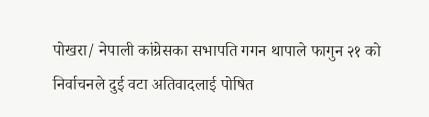पोखरा/ नेपाली कांग्रेसका सभापति गगन थापाले फागुन २१ को निर्वाचनले दुई वटा अतिवादलाई पोषित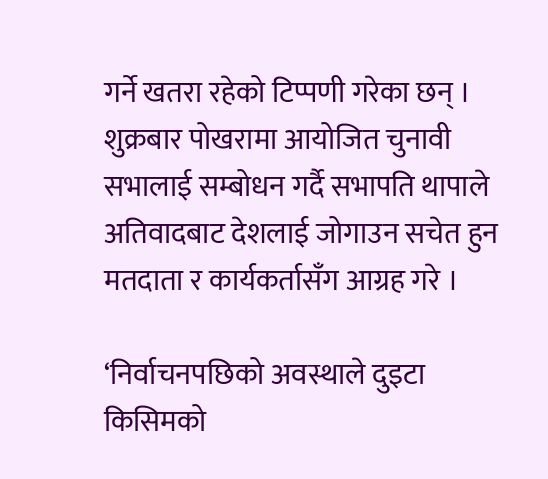गर्ने खतरा रहेको टिप्पणी गरेका छन् । शुक्रबार पोखरामा आयोजित चुनावी सभालाई सम्बोधन गर्दै सभापति थापाले अतिवादबाट देशलाई जोगाउन सचेत हुन मतदाता र कार्यकर्तासँग आग्रह गरे ।

‘निर्वाचनपछिको अवस्थाले दुइटा किसिमको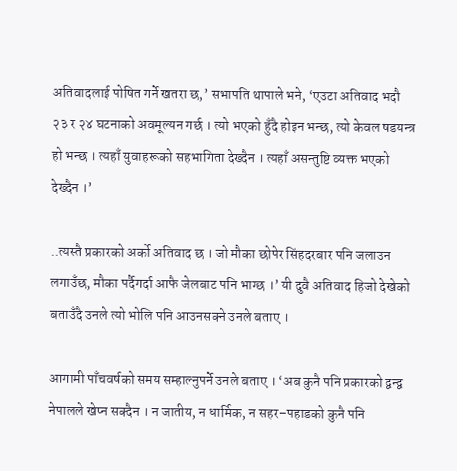अतिवादलाई पोषित गर्ने खतरा छ,’ सभापति थापाले भने, ‘एउटा अतिवाद भदौ २३ र २४ घटनाको अवमूल्यन गर्छ । त्यो भएको हुँदै होइन भन्छ, त्यो केवल षडयन्त्र हो भन्छ । त्यहाँ युवाहरूको सहभागिता देख्दैन । त्यहाँ असन्तुष्टि व्यक्त भएको देख्दैन ।’

..त्यस्तै प्रकारको अर्को अतिवाद छ । जो मौका छोपेर सिंहदरबार पनि जलाउन लगाउँछ, मौका पर्दैगर्दा आफै जेलबाट पनि भाग्छ ।’ यी दुवै अतिवाद हिजो देखेको बताउँदै उनले त्यो भोलि पनि आउनसक्ने उनले बताए ।

आगामी पाँचवर्षको समय सम्हाल्नुपर्ने उनले बताए । ‘अब कुनै पनि प्रकारको द्वन्द्व नेपालले खेप्न सक्दैन । न जातीय, न धार्मिक, न सहर–पहाडको कुनै पनि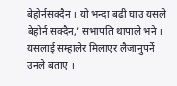बेहोर्नसक्दैन । यो भन्दा बढी घाउ यसले बेहोर्न सक्दैन,’ सभापति थापाले भने । यसलाई सम्हालेर मिलाएर लैजानुपर्ने उनले बताए ।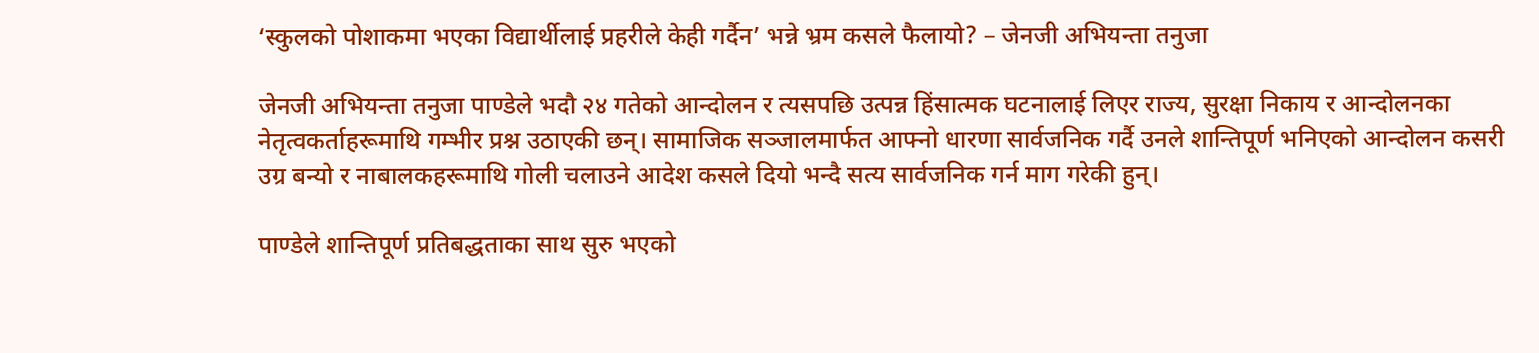‘स्कुलको पोशाकमा भएका विद्यार्थीलाई प्रहरीले केही गर्दैन’ भन्ने भ्रम कसले फैलायो? – जेनजी अभियन्ता तनुजा

जेनजी अभियन्ता तनुजा पाण्डेले भदौ २४ गतेको आन्दोलन र त्यसपछि उत्पन्न हिंसात्मक घटनालाई लिएर राज्य, सुरक्षा निकाय र आन्दोलनका नेतृत्वकर्ताहरूमाथि गम्भीर प्रश्न उठाएकी छन्। सामाजिक सञ्जालमार्फत आफ्नो धारणा सार्वजनिक गर्दै उनले शान्तिपूर्ण भनिएको आन्दोलन कसरी उग्र बन्यो र नाबालकहरूमाथि गोली चलाउने आदेश कसले दियो भन्दै सत्य सार्वजनिक गर्न माग गरेकी हुन्।

पाण्डेले शान्तिपूर्ण प्रतिबद्धताका साथ सुरु भएको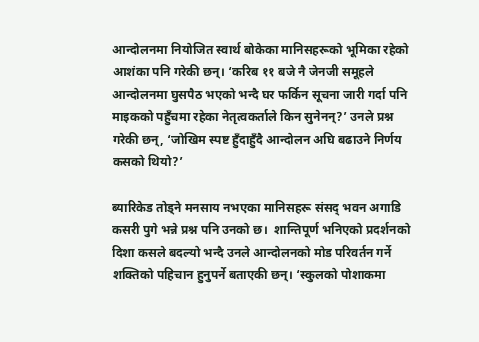आन्दोलनमा नियोजित स्वार्थ बोकेका मानिसहरूको भूमिका रहेको आशंका पनि गरेकी छन्। ‘करिब ११ बजे नै जेनजी समूहले आन्दोलनमा घुसपैठ भएको भन्दै घर फर्किन सूचना जारी गर्दा पनि माइकको पहुँचमा रहेका नेतृत्वकर्ताले किन सुनेनन्?’ उनले प्रश्न गरेकी छन्, ‘जोखिम स्पष्ट हुँदाहुँदै आन्दोलन अघि बढाउने निर्णय कसको थियो?’

ब्यारिकेड तोड्ने मनसाय नभएका मानिसहरू संसद् भवन अगाडि कसरी पुगे भन्ने प्रश्न पनि उनको छ।  शान्तिपूर्ण भनिएको प्रदर्शनको दिशा कसले बदल्यो भन्दै उनले आन्दोलनको मोड परिवर्तन गर्ने शक्तिको पहिचान हुनुपर्ने बताएकी छन्। ‘स्कुलको पोशाकमा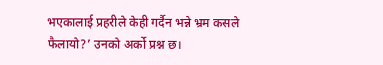भएकालाई प्रहरीले केही गर्दैन भन्ने भ्रम कसले फैलायो?’ उनको अर्को प्रश्न छ।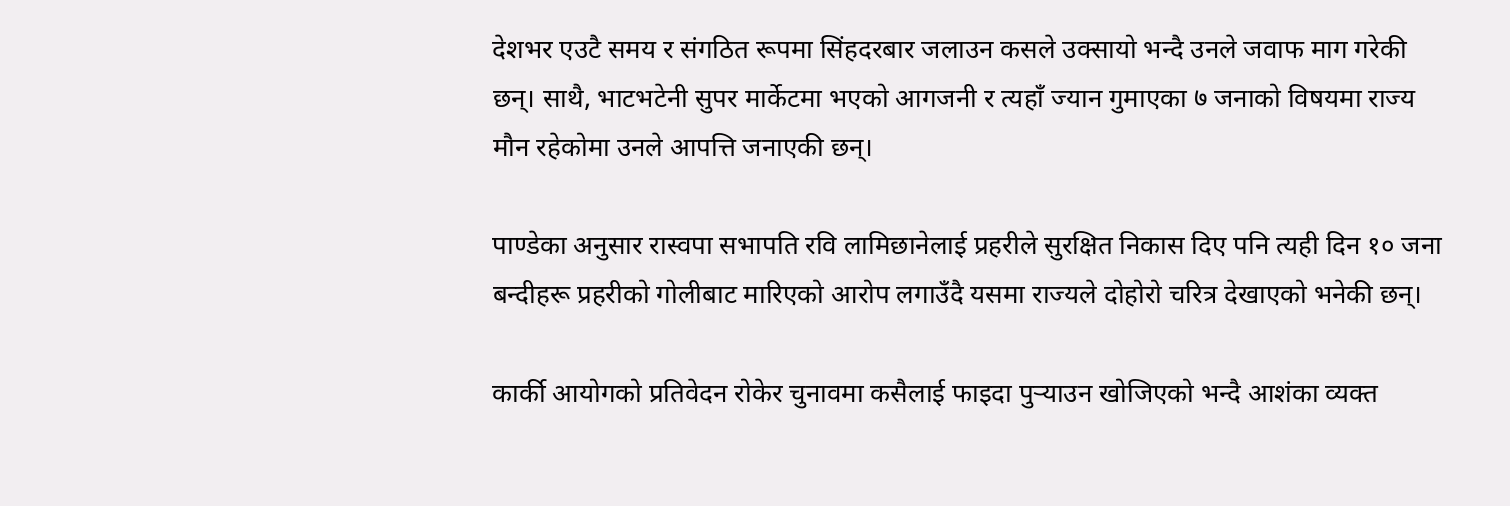देशभर एउटै समय र संगठित रूपमा सिंहदरबार जलाउन कसले उक्सायो भन्दै उनले जवाफ माग गरेकी छन्। साथै, भाटभटेनी सुपर मार्केटमा भएको आगजनी र त्यहाँ ज्यान गुमाएका ७ जनाको विषयमा राज्य मौन रहेकोमा उनले आपत्ति जनाएकी छन्।

पाण्डेका अनुसार रास्वपा सभापति रवि लामिछानेलाई प्रहरीले सुरक्षित निकास दिए पनि त्यही दिन १० जना बन्दीहरू प्रहरीको गोलीबाट मारिएको आरोप लगाउँदै यसमा राज्यले दोहोरो चरित्र देखाएको भनेकी छन्।

कार्की आयोगको प्रतिवेदन रोकेर चुनावमा कसैलाई फाइदा पुर्‍याउन खोजिएको भन्दै आशंका व्यक्त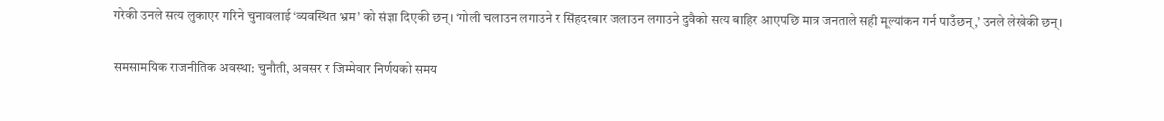गरेकी उनले सत्य लुकाएर गरिने चुनावलाई ‘व्यवस्थित भ्रम’ को संज्ञा दिएकी छन्। ‘गोली चलाउन लगाउने र सिंहदरबार जलाउन लगाउने दुवैको सत्य बाहिर आएपछि मात्र जनताले सही मूल्यांकन गर्न पाउँछन्,’ उनले लेखेकी छन्।

समसामयिक राजनीतिक अवस्था: चुनौती, अवसर र जिम्मेवार निर्णयको समय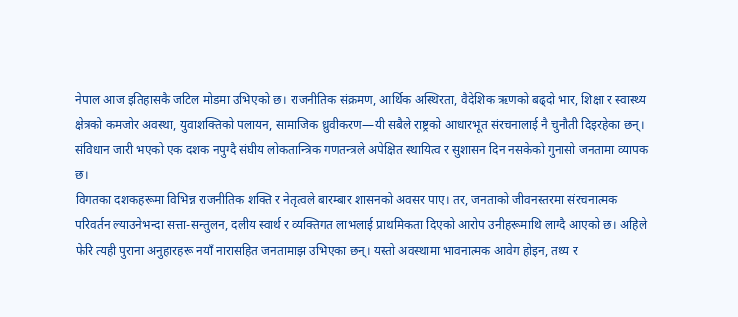नेपाल आज इतिहासकै जटिल मोडमा उभिएको छ। राजनीतिक संक्रमण, आर्थिक अस्थिरता, वैदेशिक ऋणको बढ्दो भार, शिक्षा र स्वास्थ्य क्षेत्रको कमजोर अवस्था, युवाशक्तिको पलायन, सामाजिक ध्रुवीकरण—यी सबैले राष्ट्रको आधारभूत संरचनालाई नै चुनौती दिइरहेका छन्। संविधान जारी भएको एक दशक नपुग्दै संघीय लोकतान्त्रिक गणतन्त्रले अपेक्षित स्थायित्व र सुशासन दिन नसकेको गुनासो जनतामा व्यापक छ।
विगतका दशकहरूमा विभिन्न राजनीतिक शक्ति र नेतृत्वले बारम्बार शासनको अवसर पाए। तर, जनताको जीवनस्तरमा संरचनात्मक परिवर्तन ल्याउनेभन्दा सत्ता-सन्तुलन, दलीय स्वार्थ र व्यक्तिगत लाभलाई प्राथमिकता दिएको आरोप उनीहरूमाथि लाग्दै आएको छ। अहिले फेरि त्यही पुराना अनुहारहरू नयाँ नारासहित जनतामाझ उभिएका छन्। यस्तो अवस्थामा भावनात्मक आवेग होइन, तथ्य र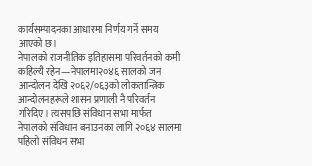कार्यसम्पादनका आधारमा निर्णय गर्ने समय आएको छ।
नेपालको राजनीतिक इतिहासमा परिवर्तनको कमी कहिल्यै रहेन—नेपालमा२०४६ सालको जन आन्दोलन देखि २०६२/०६३को लोकतान्त्रिक  आन्दोलनहरूले शासन प्रणाली नै परिवर्तन गरिदिए। त्यसपछि संविधान सभा मार्फत नेपालको संविधान बनाउनका लागि २०६४ सालमा पहिलो संविधन सभा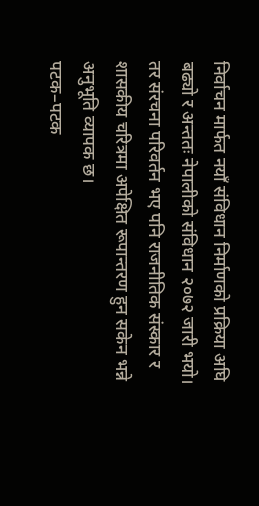निर्वाचन मार्फत नयाँ संविधान निर्माणको प्रक्रिया अघि बढ्यो र अन्ततः नेपालीको संविधान २०७२ जारी भयो। तर संरचना परिवर्तन भए पनि राजनीतिक संस्कार र शासकीय चरित्रमा अपेक्षित रूपान्तरण हुन सकेन भन्ने अनुभूति व्यापक छ।
पटक–पटक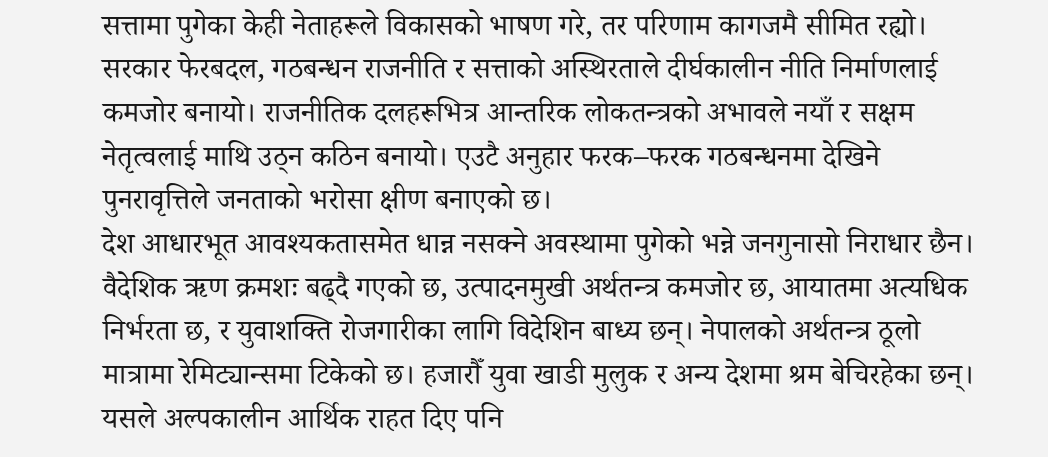सत्तामा पुगेका केही नेताहरूले विकासको भाषण गरे, तर परिणाम कागजमै सीमित रह्यो। सरकार फेरबदल, गठबन्धन राजनीति र सत्ताको अस्थिरताले दीर्घकालीन नीति निर्माणलाई कमजोर बनायो। राजनीतिक दलहरूभित्र आन्तरिक लोकतन्त्रको अभावले नयाँ र सक्षम नेतृत्वलाई माथि उठ्न कठिन बनायो। एउटै अनुहार फरक–फरक गठबन्धनमा देखिने पुनरावृत्तिले जनताको भरोसा क्षीण बनाएको छ।
देश आधारभूत आवश्यकतासमेत धान्न नसक्ने अवस्थामा पुगेको भन्ने जनगुनासो निराधार छैन। वैदेशिक ऋण क्रमशः बढ्दै गएको छ, उत्पादनमुखी अर्थतन्त्र कमजोर छ, आयातमा अत्यधिक निर्भरता छ, र युवाशक्ति रोजगारीका लागि विदेशिन बाध्य छन्। नेपालको अर्थतन्त्र ठूलो मात्रामा रेमिट्यान्समा टिकेको छ। हजारौँ युवा खाडी मुलुक र अन्य देशमा श्रम बेचिरहेका छन्। यसले अल्पकालीन आर्थिक राहत दिए पनि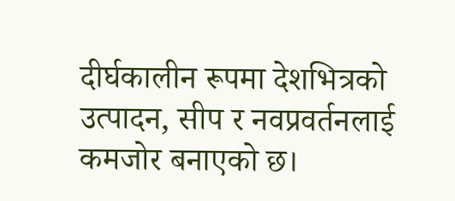दीर्घकालीन रूपमा देशभित्रको उत्पादन, सीप र नवप्रवर्तनलाई कमजोर बनाएको छ।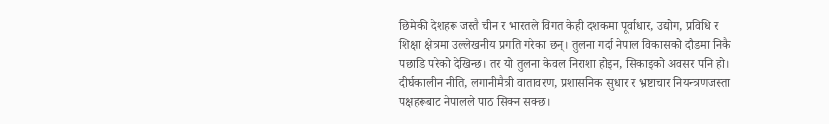छिमेकी देशहरू जस्तै चीन र भारतले विगत केही दशकमा पूर्वाधार, उद्योग, प्रविधि र शिक्षा क्षेत्रमा उल्लेखनीय प्रगति गरेका छन्। तुलना गर्दा नेपाल विकासको दौडमा निकै पछाडि परेको देखिन्छ। तर यो तुलना केवल निराशा होइन, सिकाइको अवसर पनि हो। दीर्घकालीन नीति, लगानीमैत्री वातावरण, प्रशासनिक सुधार र भ्रष्टाचार नियन्त्रणजस्ता पक्षहरूबाट नेपालले पाठ सिक्न सक्छ।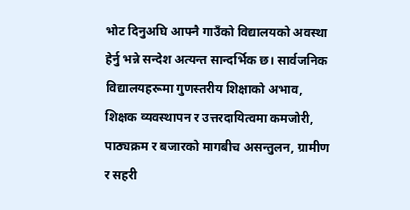भोट दिनुअघि आफ्नै गाउँको विद्यालयको अवस्था हेर्नु भन्ने सन्देश अत्यन्त सान्दर्भिक छ। सार्वजनिक विद्यालयहरूमा गुणस्तरीय शिक्षाको अभाव, शिक्षक व्यवस्थापन र उत्तरदायित्वमा कमजोरी, पाठ्यक्रम र बजारको मागबीच असन्तुलन, ग्रामीण र सहरी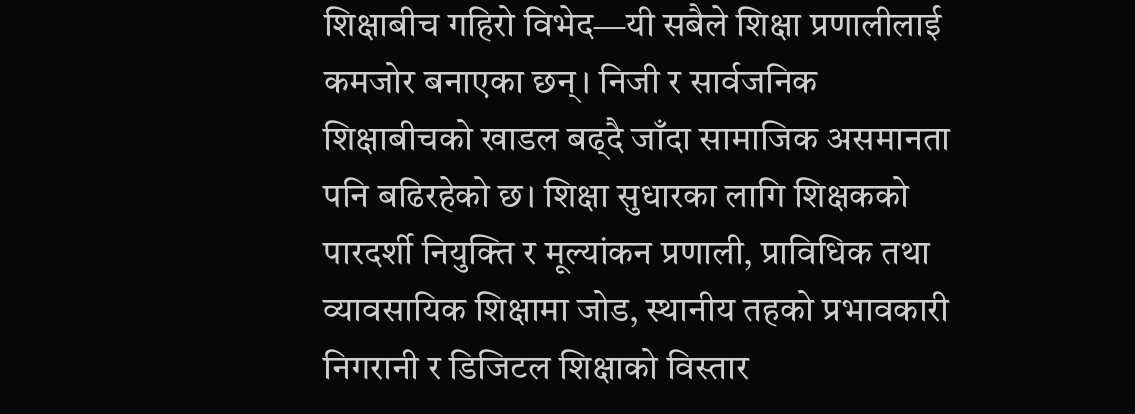शिक्षाबीच गहिरो विभेद—यी सबैले शिक्षा प्रणालीलाई कमजोर बनाएका छन्। निजी र सार्वजनिक शिक्षाबीचको खाडल बढ्दै जाँदा सामाजिक असमानता पनि बढिरहेको छ। शिक्षा सुधारका लागि शिक्षकको पारदर्शी नियुक्ति र मूल्यांकन प्रणाली, प्राविधिक तथा व्यावसायिक शिक्षामा जोड, स्थानीय तहको प्रभावकारी निगरानी र डिजिटल शिक्षाको विस्तार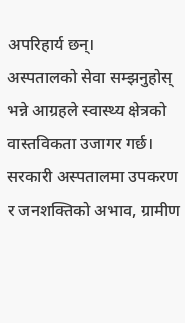अपरिहार्य छन्।
अस्पतालको सेवा सम्झनुहोस् भन्ने आग्रहले स्वास्थ्य क्षेत्रको वास्तविकता उजागर गर्छ। सरकारी अस्पतालमा उपकरण र जनशक्तिको अभाव, ग्रामीण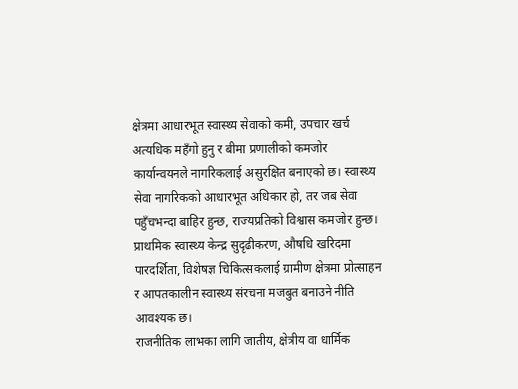क्षेत्रमा आधारभूत स्वास्थ्य सेवाको कमी, उपचार खर्च अत्यधिक महँगो हुनु र बीमा प्रणालीको कमजोर कार्यान्वयनले नागरिकलाई असुरक्षित बनाएको छ। स्वास्थ्य सेवा नागरिकको आधारभूत अधिकार हो, तर जब सेवा पहुँचभन्दा बाहिर हुन्छ, राज्यप्रतिको विश्वास कमजोर हुन्छ। प्राथमिक स्वास्थ्य केन्द्र सुदृढीकरण, औषधि खरिदमा पारदर्शिता, विशेषज्ञ चिकित्सकलाई ग्रामीण क्षेत्रमा प्रोत्साहन र आपतकालीन स्वास्थ्य संरचना मजबुत बनाउने नीति आवश्यक छ।
राजनीतिक लाभका लागि जातीय, क्षेत्रीय वा धार्मिक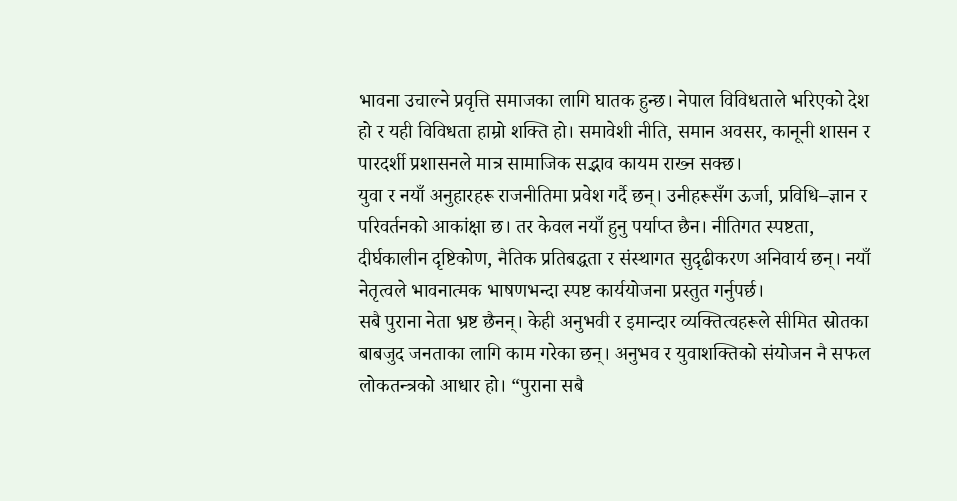भावना उचाल्ने प्रवृत्ति समाजका लागि घातक हुन्छ। नेपाल विविधताले भरिएको देश हो र यही विविधता हाम्रो शक्ति हो। समावेशी नीति, समान अवसर, कानूनी शासन र पारदर्शी प्रशासनले मात्र सामाजिक सद्भाव कायम राख्न सक्छ।
युवा र नयाँ अनुहारहरू राजनीतिमा प्रवेश गर्दै छन्। उनीहरूसँग ऊर्जा, प्रविधि–ज्ञान र परिवर्तनको आकांक्षा छ। तर केवल नयाँ हुनु पर्याप्त छैन। नीतिगत स्पष्टता, दीर्घकालीन दृष्टिकोण, नैतिक प्रतिबद्धता र संस्थागत सुदृढीकरण अनिवार्य छन्। नयाँ नेतृत्वले भावनात्मक भाषणभन्दा स्पष्ट कार्ययोजना प्रस्तुत गर्नुपर्छ।
सबै पुराना नेता भ्रष्ट छैनन्। केही अनुभवी र इमान्दार व्यक्तित्वहरूले सीमित स्रोतका बाबजुद जनताका लागि काम गरेका छन्। अनुभव र युवाशक्तिको संयोजन नै सफल लोकतन्त्रको आधार हो। “पुराना सबै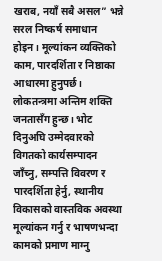खराब, नयाँ सबै असल” भन्ने सरल निष्कर्ष समाधान होइन। मूल्यांकन व्यक्तिको काम, पारदर्शिता र निष्ठाका आधारमा हुनुपर्छ।
लोकतन्त्रमा अन्तिम शक्ति जनतासँग हुन्छ। भोट दिनुअघि उम्मेदवारको विगतको कार्यसम्पादन जाँच्नु, सम्पत्ति विवरण र पारदर्शिता हेर्नु, स्थानीय विकासको वास्तविक अवस्था मूल्यांकन गर्नु र भाषणभन्दा कामको प्रमाण माग्नु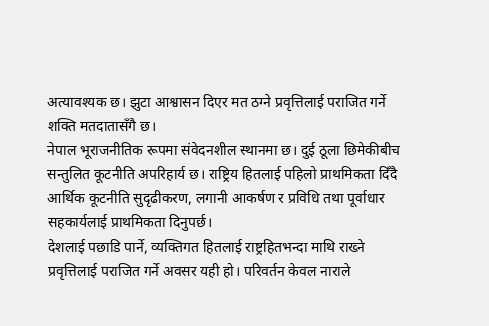अत्यावश्यक छ। झुटा आश्वासन दिएर मत ठग्ने प्रवृत्तिलाई पराजित गर्ने शक्ति मतदातासँगै छ।
नेपाल भूराजनीतिक रूपमा संवेदनशील स्थानमा छ। दुई ठूला छिमेकीबीच सन्तुलित कूटनीति अपरिहार्य छ। राष्ट्रिय हितलाई पहिलो प्राथमिकता दिँदै आर्थिक कूटनीति सुदृढीकरण, लगानी आकर्षण र प्रविधि तथा पूर्वाधार सहकार्यलाई प्राथमिकता दिनुपर्छ।
देशलाई पछाडि पार्ने, व्यक्तिगत हितलाई राष्ट्रहितभन्दा माथि राख्ने प्रवृत्तिलाई पराजित गर्ने अवसर यही हो। परिवर्तन केवल नाराले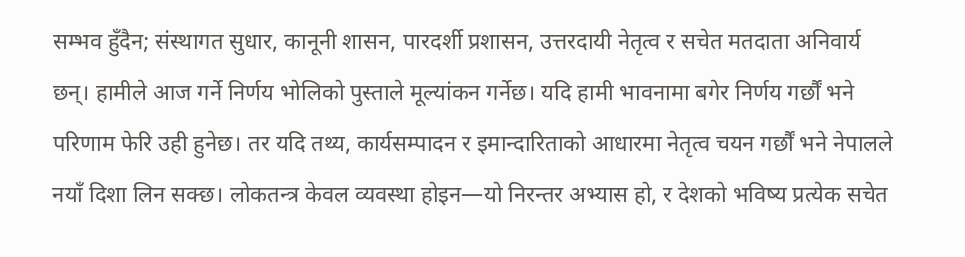सम्भव हुँदैन; संस्थागत सुधार, कानूनी शासन, पारदर्शी प्रशासन, उत्तरदायी नेतृत्व र सचेत मतदाता अनिवार्य छन्। हामीले आज गर्ने निर्णय भोलिको पुस्ताले मूल्यांकन गर्नेछ। यदि हामी भावनामा बगेर निर्णय गर्छौं भने परिणाम फेरि उही हुनेछ। तर यदि तथ्य, कार्यसम्पादन र इमान्दारिताको आधारमा नेतृत्व चयन गर्छौं भने नेपालले नयाँ दिशा लिन सक्छ। लोकतन्त्र केवल व्यवस्था होइन—यो निरन्तर अभ्यास हो, र देशको भविष्य प्रत्येक सचेत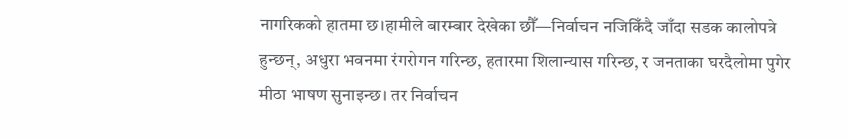नागरिकको हातमा छ।हामीले बारम्बार देखेका छौँ—निर्वाचन नजिकिँदै जाँदा सडक कालोपत्रे हुन्छन्, अधुरा भवनमा रंगरोगन गरिन्छ, हतारमा शिलान्यास गरिन्छ, र जनताका घरदैलोमा पुगेर मीठा भाषण सुनाइन्छ। तर निर्वाचन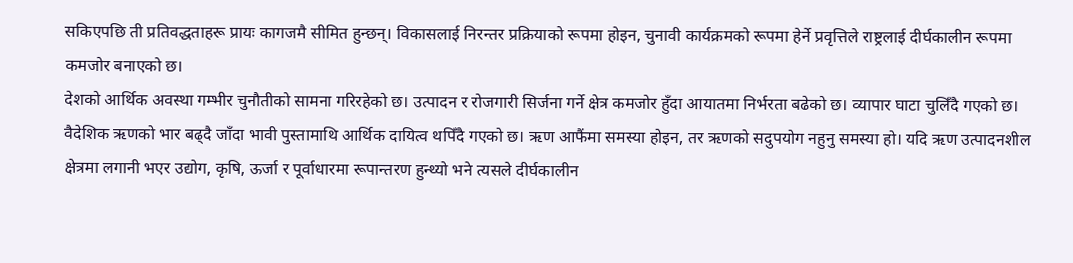सकिएपछि ती प्रतिवद्धताहरू प्रायः कागजमै सीमित हुन्छन्। विकासलाई निरन्तर प्रक्रियाको रूपमा होइन, चुनावी कार्यक्रमको रूपमा हेर्ने प्रवृत्तिले राष्ट्रलाई दीर्घकालीन रूपमा कमजोर बनाएको छ।
देशको आर्थिक अवस्था गम्भीर चुनौतीको सामना गरिरहेको छ। उत्पादन र रोजगारी सिर्जना गर्ने क्षेत्र कमजोर हुँदा आयातमा निर्भरता बढेको छ। व्यापार घाटा चुलिँदै गएको छ। वैदेशिक ऋणको भार बढ्दै जाँदा भावी पुस्तामाथि आर्थिक दायित्व थपिँदै गएको छ। ऋण आफैंमा समस्या होइन, तर ऋणको सदुपयोग नहुनु समस्या हो। यदि ऋण उत्पादनशील क्षेत्रमा लगानी भएर उद्योग, कृषि, ऊर्जा र पूर्वाधारमा रूपान्तरण हुन्थ्यो भने त्यसले दीर्घकालीन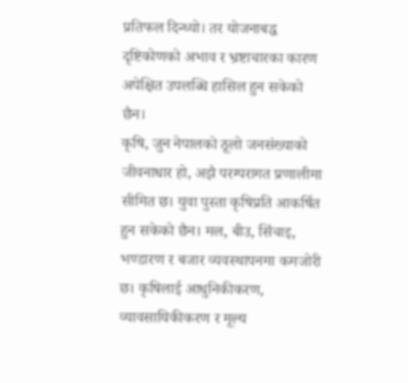प्रतिफल दिन्थ्यो। तर योजनाबद्ध दृष्टिकोणको अभाव र भ्रष्टाचारका कारण अपेक्षित उपलब्धि हासिल हुन सकेको छैन।
कृषि, जुन नेपालको ठूलो जनसंख्याको जीवनाधार हो, अझै परम्परागत प्रणालीमा सीमित छ। युवा पुस्ता कृषिप्रति आकर्षित हुन सकेको छैन। मल, बीउ, सिंचाइ, भण्डारण र बजार व्यवस्थापनमा कमजोरी छ। कृषिलाई आधुनिकीकरण, व्यावसायिकीकरण र मूल्य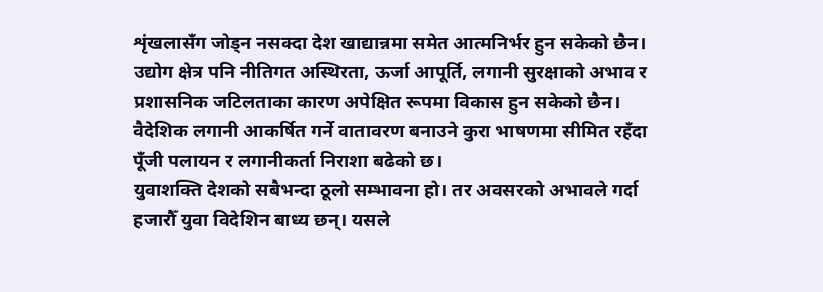शृंखलासँग जोड्न नसक्दा देश खाद्यान्नमा समेत आत्मनिर्भर हुन सकेको छैन।
उद्योग क्षेत्र पनि नीतिगत अस्थिरता, ऊर्जा आपूर्ति, लगानी सुरक्षाको अभाव र प्रशासनिक जटिलताका कारण अपेक्षित रूपमा विकास हुन सकेको छैन। वैदेशिक लगानी आकर्षित गर्ने वातावरण बनाउने कुरा भाषणमा सीमित रहँदा पूँजी पलायन र लगानीकर्ता निराशा बढेको छ।
युवाशक्ति देशको सबैभन्दा ठूलो सम्भावना हो। तर अवसरको अभावले गर्दा हजारौँ युवा विदेशिन बाध्य छन्। यसले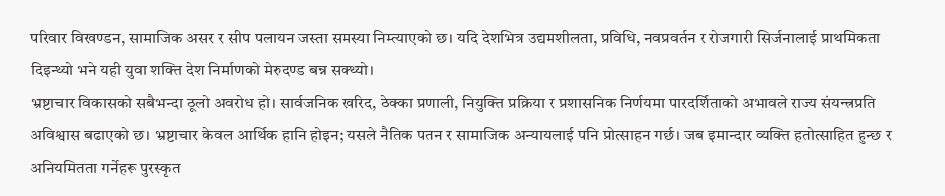परिवार विखण्डन, सामाजिक असर र सीप पलायन जस्ता समस्या निम्त्याएको छ। यदि देशभित्र उद्यमशीलता, प्रविधि, नवप्रवर्तन र रोजगारी सिर्जनालाई प्राथमिकता दिइन्थ्यो भने यही युवा शक्ति देश निर्माणको मेरुदण्ड बन्न सक्थ्यो।
भ्रष्टाचार विकासको सबैभन्दा ठूलो अवरोध हो। सार्वजनिक खरिद, ठेक्का प्रणाली, नियुक्ति प्रक्रिया र प्रशासनिक निर्णयमा पारदर्शिताको अभावले राज्य संयन्त्रप्रति अविश्वास बढाएको छ। भ्रष्टाचार केवल आर्थिक हानि होइन; यसले नैतिक पतन र सामाजिक अन्यायलाई पनि प्रोत्साहन गर्छ। जब इमान्दार व्यक्ति हतोत्साहित हुन्छ र अनियमितता गर्नेहरू पुरस्कृत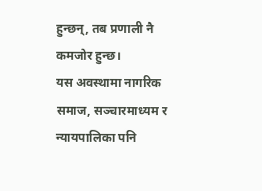हुन्छन्, तब प्रणाली नै कमजोर हुन्छ।
यस अवस्थामा नागरिक समाज, सञ्चारमाध्यम र न्यायपालिका पनि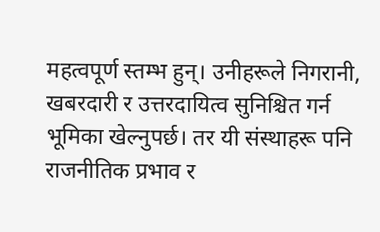महत्वपूर्ण स्तम्भ हुन्। उनीहरूले निगरानी, खबरदारी र उत्तरदायित्व सुनिश्चित गर्न भूमिका खेल्नुपर्छ। तर यी संस्थाहरू पनि राजनीतिक प्रभाव र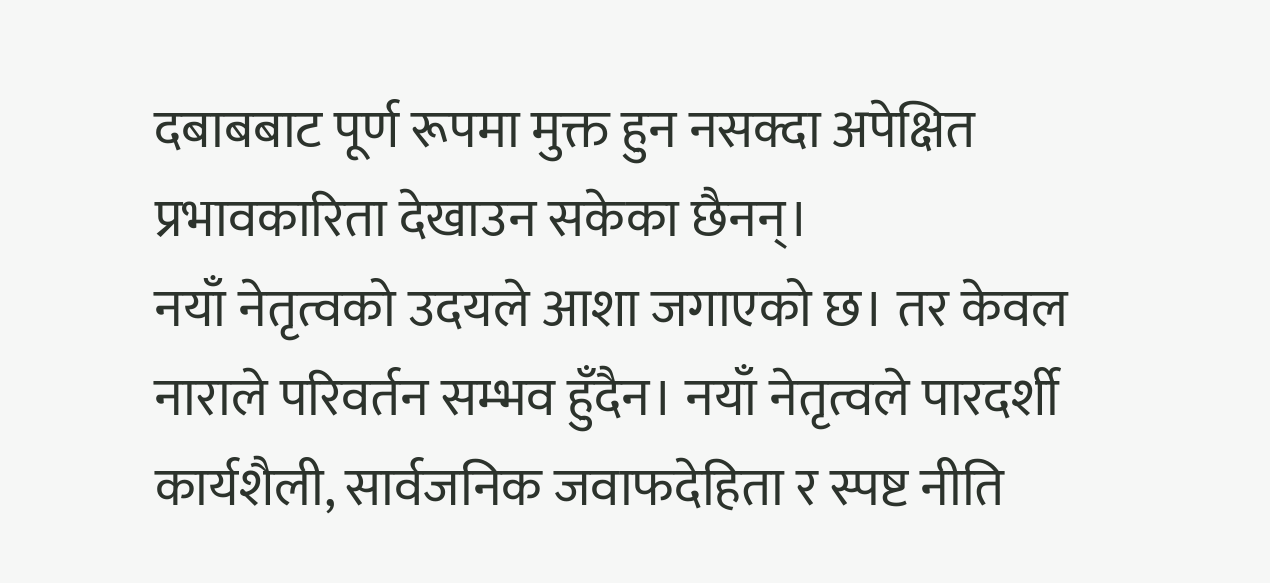दबाबबाट पूर्ण रूपमा मुक्त हुन नसक्दा अपेक्षित प्रभावकारिता देखाउन सकेका छैनन्।
नयाँ नेतृत्वको उदयले आशा जगाएको छ। तर केवल नाराले परिवर्तन सम्भव हुँदैन। नयाँ नेतृत्वले पारदर्शी कार्यशैली, सार्वजनिक जवाफदेहिता र स्पष्ट नीति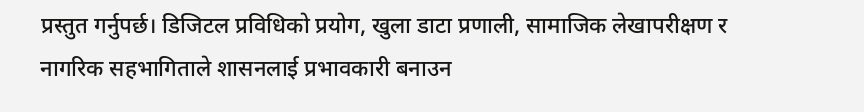प्रस्तुत गर्नुपर्छ। डिजिटल प्रविधिको प्रयोग, खुला डाटा प्रणाली, सामाजिक लेखापरीक्षण र नागरिक सहभागिताले शासनलाई प्रभावकारी बनाउन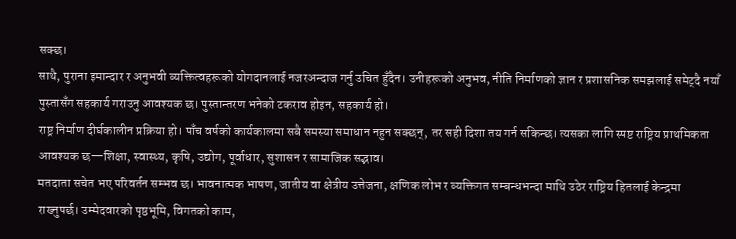सक्छ।
साथै, पुराना इमान्दार र अनुभवी व्यक्तित्वहरूको योगदानलाई नजरअन्दाज गर्नु उचित हुँदैन। उनीहरूको अनुभव, नीति निर्माणको ज्ञान र प्रशासनिक समझलाई समेट्दै नयाँ पुस्तासँग सहकार्य गराउनु आवश्यक छ। पुस्तान्तरण भनेको टकराव होइन, सहकार्य हो।
राष्ट्र निर्माण दीर्घकालीन प्रक्रिया हो। पाँच वर्षको कार्यकालमा सबै समस्या समाधान नहुन सक्छन्, तर सही दिशा तय गर्न सकिन्छ। त्यसका लागि स्पष्ट राष्ट्रिय प्राथमिकता आवश्यक छ—शिक्षा, स्वास्थ्य, कृषि, उद्योग, पूर्वाधार, सुशासन र सामाजिक सद्भाव।
मतदाता सचेत भए परिवर्तन सम्भव छ। भावनात्मक भाषण, जातीय वा क्षेत्रीय उत्तेजना, क्षणिक लोभ र व्यक्तिगत सम्बन्धभन्दा माथि उठेर राष्ट्रिय हितलाई केन्द्रमा राख्नुपर्छ। उम्मेदवारको पृष्ठभूमि, विगतको काम,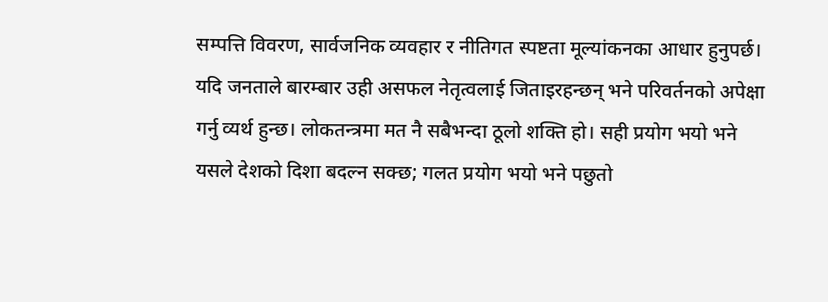सम्पत्ति विवरण, सार्वजनिक व्यवहार र नीतिगत स्पष्टता मूल्यांकनका आधार हुनुपर्छ।
यदि जनताले बारम्बार उही असफल नेतृत्वलाई जिताइरहन्छन् भने परिवर्तनको अपेक्षा गर्नु व्यर्थ हुन्छ। लोकतन्त्रमा मत नै सबैभन्दा ठूलो शक्ति हो। सही प्रयोग भयो भने यसले देशको दिशा बदल्न सक्छ; गलत प्रयोग भयो भने पछुतो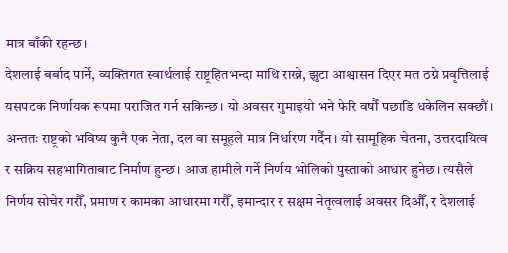मात्र बाँकी रहन्छ।
देशलाई बर्बाद पार्ने, व्यक्तिगत स्वार्थलाई राष्ट्रहितभन्दा माथि राख्ने, झुटा आश्वासन दिएर मत ठग्ने प्रवृत्तिलाई यसपटक निर्णायक रूपमा पराजित गर्न सकिन्छ। यो अवसर गुमाइयो भने फेरि वर्षौं पछाडि धकेलिन सक्छौं।
अन्ततः राष्ट्रको भविष्य कुनै एक नेता, दल वा समूहले मात्र निर्धारण गर्दैन। यो सामूहिक चेतना, उत्तरदायित्व र सक्रिय सहभागिताबाट निर्माण हुन्छ। आज हामीले गर्ने निर्णय भोलिको पुस्ताको आधार हुनेछ। त्यसैले निर्णय सोचेर गरौँ, प्रमाण र कामका आधारमा गरौँ, इमान्दार र सक्षम नेतृत्वलाई अवसर दिऔँ, र देशलाई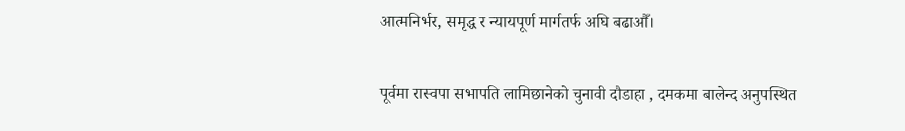आत्मनिर्भर, समृद्ध र न्यायपूर्ण मार्गतर्फ अघि बढाऔँ।

पूर्वमा रास्वपा सभापति लामिछानेको चुनावी दौडाहा , दमकमा बालेन्द अनुपस्थित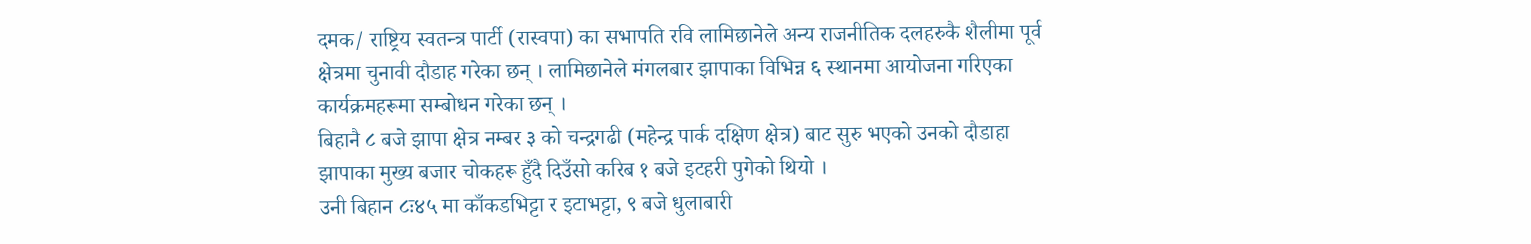दमक/ राष्ट्रिय स्वतन्त्र पार्टी (रास्वपा) का सभापति रवि लामिछानेले अन्य राजनीतिक दलहरुकै शैलीमा पूर्व क्षेत्रमा चुनावी दौडाह गरेका छन् । लामिछानेले मंगलबार झापाका विभिन्न ६ स्थानमा आयोजना गरिएका कार्यक्रमहरूमा सम्बोधन गरेका छन् ।
बिहानै ८ बजे झापा क्षेत्र नम्बर ३ को चन्द्रगढी (महेन्द्र पार्क दक्षिण क्षेत्र) बाट सुरु भएको उनको दौडाहा झापाका मुख्य बजार चोकहरू हुँदै दिउँसो करिब १ बजे इटहरी पुगेको थियो ।
उनी बिहान ८ः४५ मा काँकडभिट्टा र इटाभट्टा, ९ बजे धुलाबारी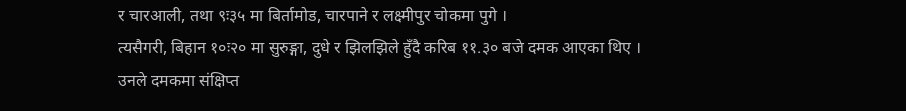र चारआली, तथा ९ः३५ मा बिर्तामोड, चारपाने र लक्ष्मीपुर चोकमा पुगे ।
त्यसैगरी, बिहान १०ः२० मा सुरुङ्गा, दुधे र झिलझिले हुँदै करिब ११.३० बजे दमक आएका थिए । उनले दमकमा संक्षिप्त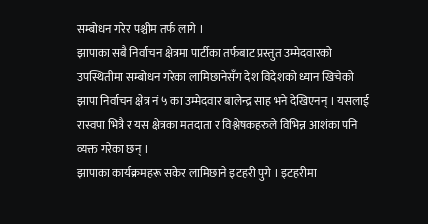सम्बोधन गरेर पश्चीम तर्फ लागे ।
झापाका सबै निर्वाचन क्षेत्रमा पार्टीका तर्फबाट प्रस्तुत उम्मेदवारको उपस्थितीमा सम्बोधन गरेका लामिछानेसँग देश विदेशको ध्यान खिचेको झापा निर्वाचन क्षेत्र नं ५ का उम्मेदवार बालेन्द्र साह भने देखिएनन् । यसलाई रास्वपा भित्रै र यस क्षेत्रका मतदाता र विश्लेषकहरुले विभिन्न आशंका पनि व्यक्त गरेका छन् ।
झापाका कार्यक्रमहरू सकेर लामिछाने इटहरी पुगे । इटहरीमा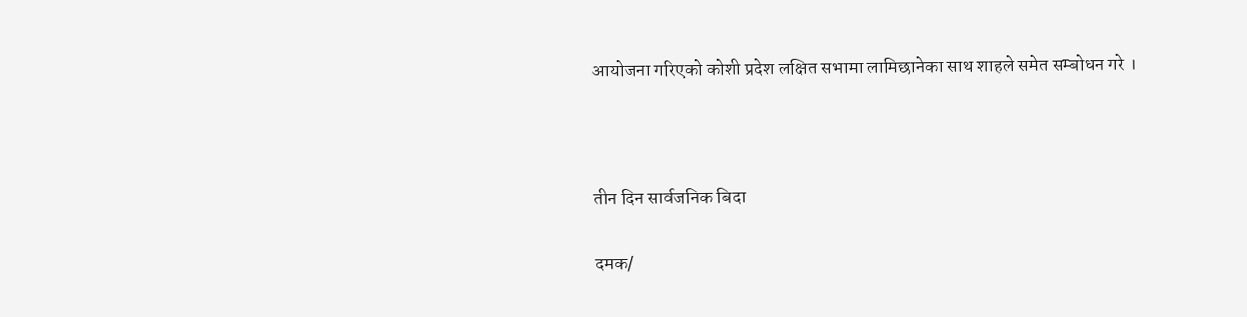आयोजना गरिएको कोशी प्रदेश लक्षित सभामा लामिछानेका साथ शाहले समेत सम्बोधन गरे ।



तीन दिन सार्वजनिक बिदा

दमक/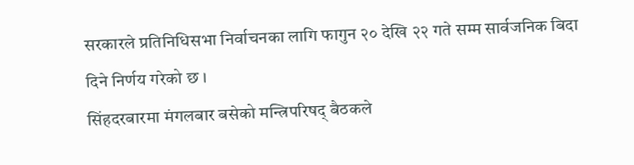सरकारले प्रतिनिधिसभा निर्वाचनका लागि फागुन २० देखि २२ गते सम्म सार्वजनिक बिदा दिने निर्णय गरेको छ ।
सिंहदरबारमा मंगलबार बसेको मन्त्रिपरिषद् बैठकले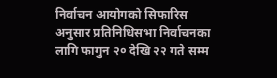निर्वाचन आयोगको सिफारिस अनुसार प्रतिनिधिसभा निर्वाचनका लागि फागुन २० देखि २२ गते सम्म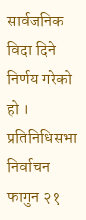सार्वजनिक विदा दिने निर्णय गरेको हो । प्रतिनिधिसभा निर्वाचन फागुन २१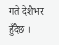गते देशैभर हुँदैछ ।